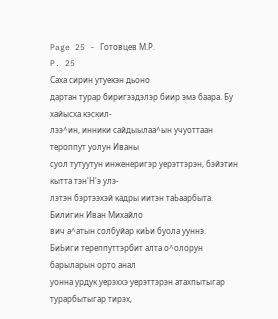Page 25 - Готовцев М.Р.
P. 25
Саха сирин утуекэн дьоно
дартан турар биригээдэлэр биир эмэ баара. Бу хайысха кэскил-
лээ^ин, инники сайдыылаа^ын учуоттаан тероппут уолун Иваны
суол тутуутун инженеригэр уерэттэрэн, бэйэтин кытта тэн'Н'э улэ-
лэтэн бэртээхэй кадры иитэн таЬаарбыта. Билигин Иван Михайло
вич а^атын солбуйар киЬи буола ууннэ.
БиЬиги тереппуттэрбит алта о^олорун барыларын орто анал
уонна урдук уерэххэ уерэттэрэн атахпытыгар турарбытыгар тирэх,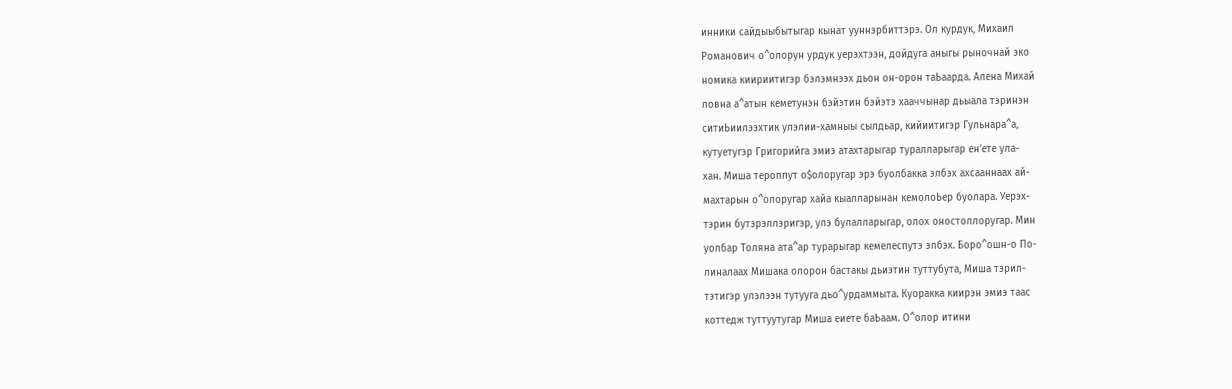инники сайдыыбытыгар кынат ууннэрбиттэрэ. Ол курдук, Михаил
Романович о^олорун урдук уерэхтээн, дойдуга аныгы рыночнай эко
номика киириитигэр бэлэмнээх дьон он-орон таЬаарда. Алена Михай
ловна а^атын кеметунэн бэйэтин бэйэтэ хааччынар дьыала тэринэн
ситиЬиилээхтик улэлии-хамныы сылдьар, кийиитигэр Гульнара^а,
кутуетугэр Григорийга эмиэ атахтарыгар туралларыгар ен’ете ула-
хан. Миша тероппут о$олоругар эрэ буолбакка элбэх ахсааннаах ай-
махтарын о^олоругар хайа кыалларынан кемолоЬер буолара. Уерэх-
тэрин бутэрэллэригэр, улэ булалларыгар, олох оностоллоругар. Мин
уолбар Толяна ата^ар турарыгар кемелеспутэ элбэх. Боро^ошн-о По-
линалаах Мишака олорон бастакы дьиэтин туттубута, Миша тэрил-
тэтигэр улэлээн тутууга дьо^урдаммыта. Куоракка киирэн эмиэ таас
коттедж туттуутугар Миша еиете баЬаам. О^олор итини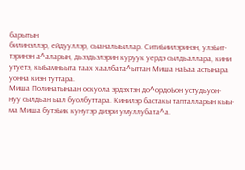барытын
билинэллэр, ейдууллэр, сыаналыыллар. СитиЬиилэринэн, улэЬит-
тэринэн а^аларын, дьээдьэлэрин куруук уердэ сылдьаллара, кини
утуетэ, кыЬамньыта таах хаалбата^ыттан Миша наЬаа астынара
уонна киэн туттара.
Миша Полинатынаан оскуола эрдэхтэн до^ордоЬон устудьуон-
нуу сылдьан ыал буолбуттара. Кинилэр бастакы тапталларын кыы-
ма Миша бутэЬик кунугэр диэри умуллубата^а.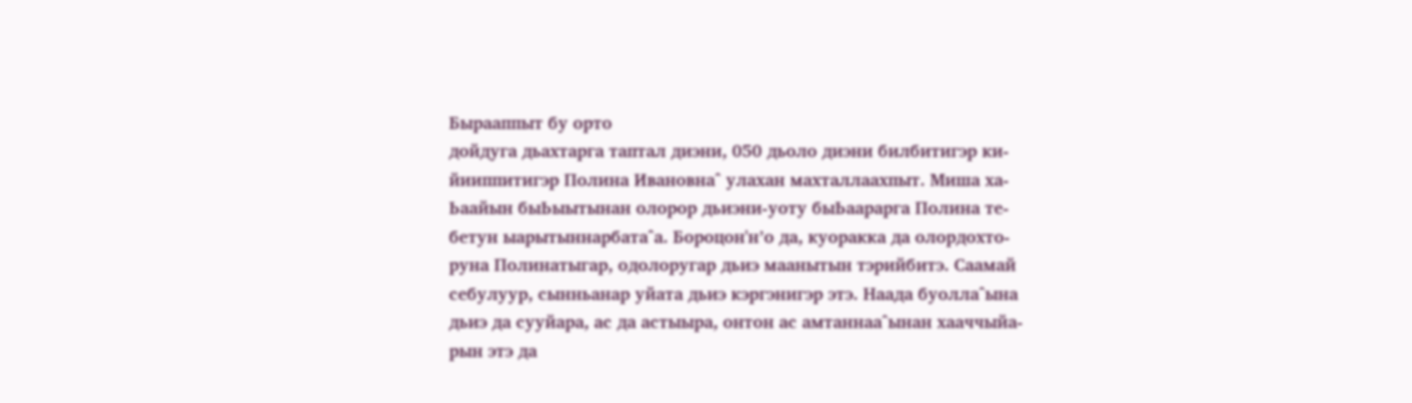Бырааппыт бу орто
дойдуга дьахтарга таптал диэни, 050 дьоло диэни билбитигэр ки-
йииппитигэр Полина Ивановна^ улахан махталлаахпыт. Миша ха-
Ьаайын быЬыытынан олорор дьиэни-уоту быЬаарарга Полина те-
бетун ыарытыннарбата^а. Бороцон'н’о да, куоракка да олордохто-
руна Полинатыгар, одолоругар дьиэ маанытын тэрийбитэ. Саамай
себулуур, сынньанар уйата дьиэ кэргэнигэр этэ. Наада буолла^ына
дьиэ да сууйара, ас да астыыра, онтон ас амтаннаа^ынан хааччыйа-
рын этэ да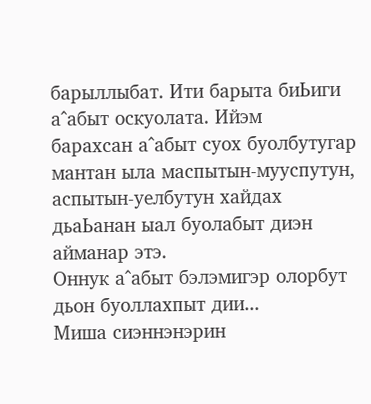барыллыбат. Ити барыта биЬиги а^абыт оскуолата. Ийэм
барахсан а^абыт суох буолбутугар мантан ыла маспытын-мууспутун,
аспытын-уелбутун хайдах дьаЬанан ыал буолабыт диэн айманар этэ.
Оннук а^абыт бэлэмигэр олорбут дьон буоллахпыт дии...
Миша сиэннэнэрин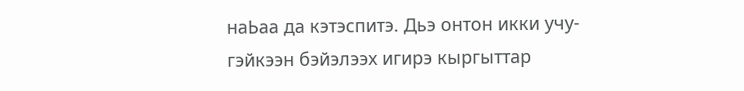наЬаа да кэтэспитэ. Дьэ онтон икки учу-
гэйкээн бэйэлээх игирэ кыргыттар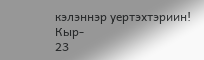кэлэннэр уертэхтэриин! Кыр-
23